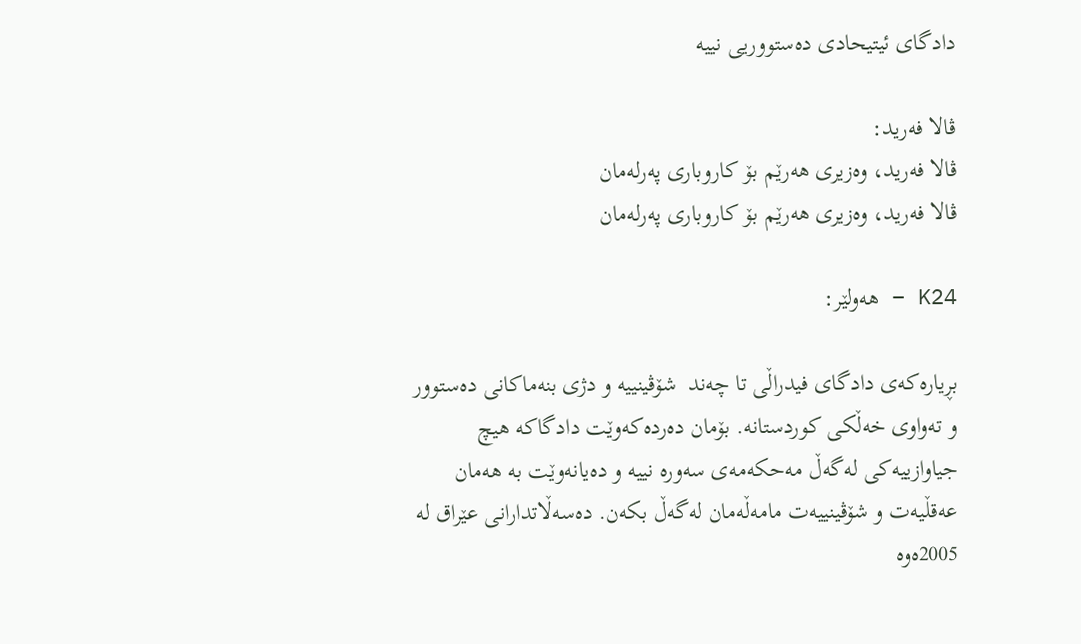دادگای ئیتیحادی ده‌ستووریی نییه‌

ڤالا فه‌رید:
ڤالا فه‌رید، وه‌زیری هه‌رێم بۆ كاروباری په‌رله‌مان
ڤالا فه‌رید، وه‌زیری هه‌رێم بۆ كاروباری په‌رله‌مان

K24 – هه‌ولێر:

بڕیاره‌كه‌ی دادگای فیدراڵی تا چه‌ند  شۆڤینییه‌ و دژی بنه‌ماكانی ده‌ستوور و ته‌واوی خه‌ڵكی كوردستانه‌. بۆمان ده‌رده‌كه‌وێت دادگاكه‌ هیچ جیاوازییه‌كی له‌گه‌ڵ مه‌حكه‌مه‌ی سه‌وره‌ نییه‌ و ده‌یانه‌وێت به‌ هه‌مان عه‌قڵیه‌ت و شۆڤینییه‌ت مامه‌ڵه‌مان له‌گه‌ڵ بكه‌ن. ده‌سه‌ڵاتدارانی عێراق له‌ 2005ه‌وه‌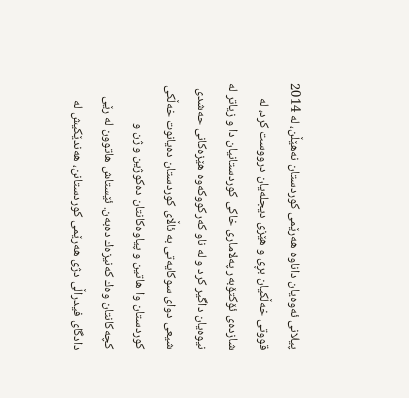پیلانی ئه‌وه‌یان داناوه‌ هه‌رێمی كوردستان نه‌هێڵن، له‌ 2014 قووتی خه‌ڵكیان بڕی و هێزی دیجله‌یان درووست كرد، له‌ شازده‌ی ئۆكتۆبه‌ر په‌لاماری خاكی كوردستانیان دا و زیاتر له‌ نیوه‌یان داگیر كرد و له‌ ناو كه‌ركووكه‌وه‌ هێزه‌كانی حه‌شدی شیعی دوای سوكایه‌تی به‌ ئاڵای كوردستان ده‌یانوت خه‌ڵكی كوردستان وا هاتین و پیاوه‌كانتان ده‌كوژین و ژن و كچه‌كانتان وه‌ك كه‌نیزه‌ك ده‌به‌ن. ئێستاش هاتوون له‌ رێی دادگای فیدراڵی دژی هه‌رێمی كوردستانن، هه‌ندێكیش له‌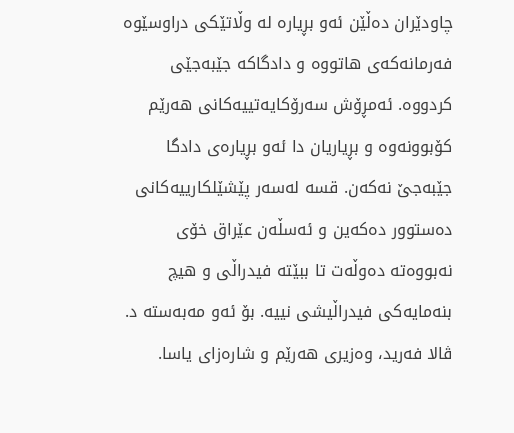چاودێران ده‌ڵێن ئه‌و بڕیاره‌ له‌ وڵاتێكی دراوسێوه‌ فه‌رمانه‌كه‌ی هاتووه‌ و دادگاكه‌ جێبه‌جێی كردووه‌. ئه‌مڕۆش سه‌رۆكایه‌تییه‌كانی هه‌رێم كۆبوونه‌وه‌ و بڕیاریان دا ئه‌و بڕیاره‌ی دادگا جێبه‌جێ نه‌كه‌ن. قسه‌ له‌سه‌ر پێشێلكارییه‌كانی ده‌ستوور ده‌كه‌ین و ئه‌سڵه‌ن عێراق خۆی نه‌بووه‌ته‌ ده‌وڵه‌ت تا ببێته‌ فیدراڵی و هیچ بنه‌مایه‌كی فیدراڵیشی نییه‌. بۆ ئه‌و مه‌به‌سته‌ د. ڤالا فه‌رید، وه‌زیری هه‌رێم و شاره‌زای یاسا.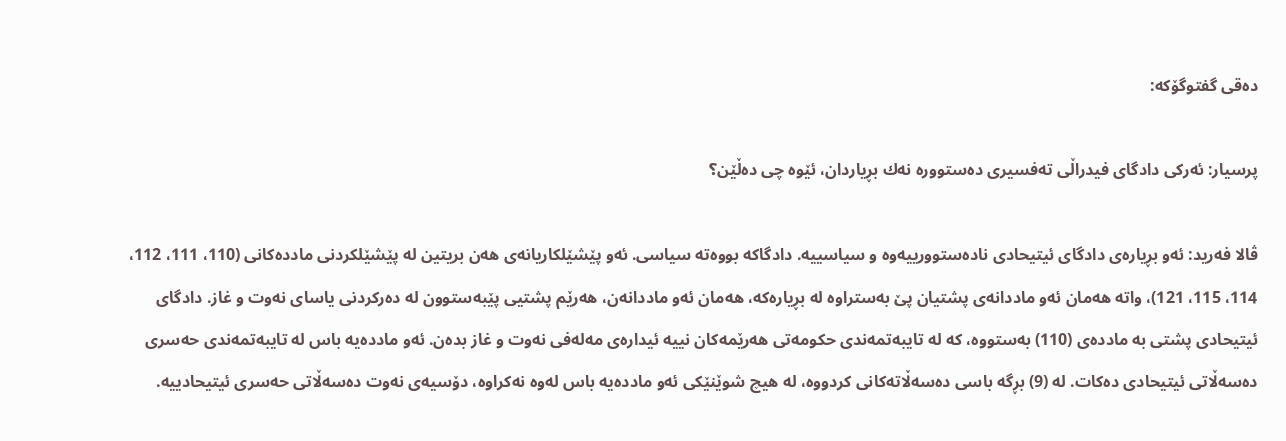ده‌قی گفتوگۆكه‌:

پرسیار: ئه‌ركی دادگای فیدراڵی ته‌فسیری ده‌ستووره‌ نه‌ك بڕیاردان، ئێوه‌ چی ده‌ڵێن؟

ڤالا فه‌رید: ئه‌و بڕیاره‌ی دادگای ئیتیحادی ناده‌ستوورییه‌وه‌ و سیاسییه‌. دادگاكه‌ بووه‌ته‌ سیاسی. ئه‌و پێشێلكاریانه‌ی هه‌ن بریتین له‌ پێشێلكردنی مادده‌كانی (110، 111، 112، 114، 115، 121)، واته‌ هه‌مان ئه‌و ماددانه‌ی پشتیان پێ به‌ستراوه‌ له‌ بڕیاره‌كه‌، هه‌مان ئه‌و ماددانه‌ن، هه‌رێم پشتیی پێبه‌ستوون له‌ ده‌ركردنی یاسای نه‌وت و غاز. دادگای ئیتیحادی پشتی به‌ مادده‌ی (110) به‌ستووه‌، كه‌ له‌ تایبه‌تمه‌ندی حكومه‌تی هه‌رێمه‌كان نییه‌ ئیداره‌ی مه‌له‌فی نه‌وت و غاز بده‌ن. ئه‌و مادده‌یه‌ باس له‌ تایبه‌تمه‌ندی حه‌سری ده‌سه‌ڵاتی ئیتیحادی ده‌كات. له‌ (9) بڕگه‌ باسی ده‌سه‌ڵاته‌كانی كردووه‌، له‌ هیچ شوێنێكی ئه‌و مادده‌یه‌ باس له‌وه‌ نه‌كراوه‌، دۆسیه‌ی نه‌وت ده‌سه‌ڵاتی حه‌سری ئیتیحادییه‌.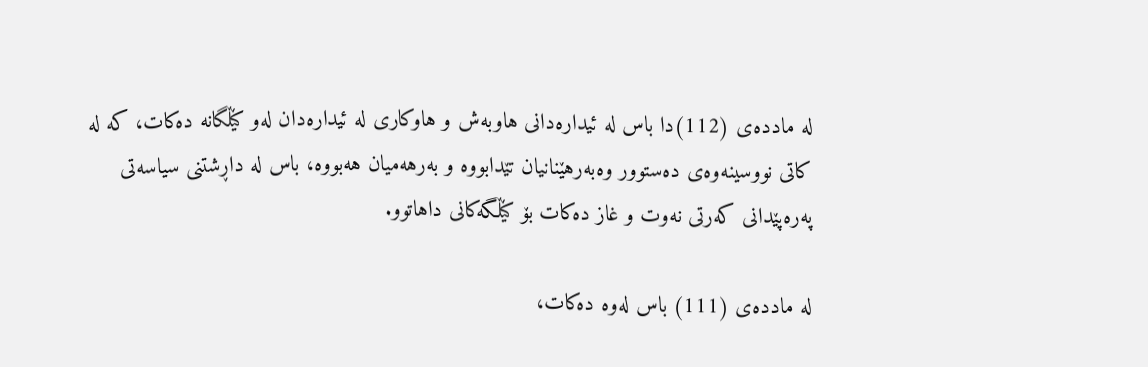له‌ مادده‌ی (112)دا باس له‌ ئیداره‌دانی هاوبه‌ش و هاوكاری له‌ ئیداره‌دان له‌و كێڵگانه‌ ده‌كات، كه‌ له‌ كاتی نووسینه‌وه‌ی ده‌ستوور وه‌به‌رهێنانیان تێدابووه‌ و به‌رهه‌میان هه‌بووه‌، باس له‌ داڕشتنی سیاسه‌تی په‌ره‌پێدانی كه‌رتی نه‌وت و غاز ده‌كات بۆ كێڵگه‌كانی داهاتوو.

له‌ مادده‌ی (111) باس له‌وه‌ ده‌كات،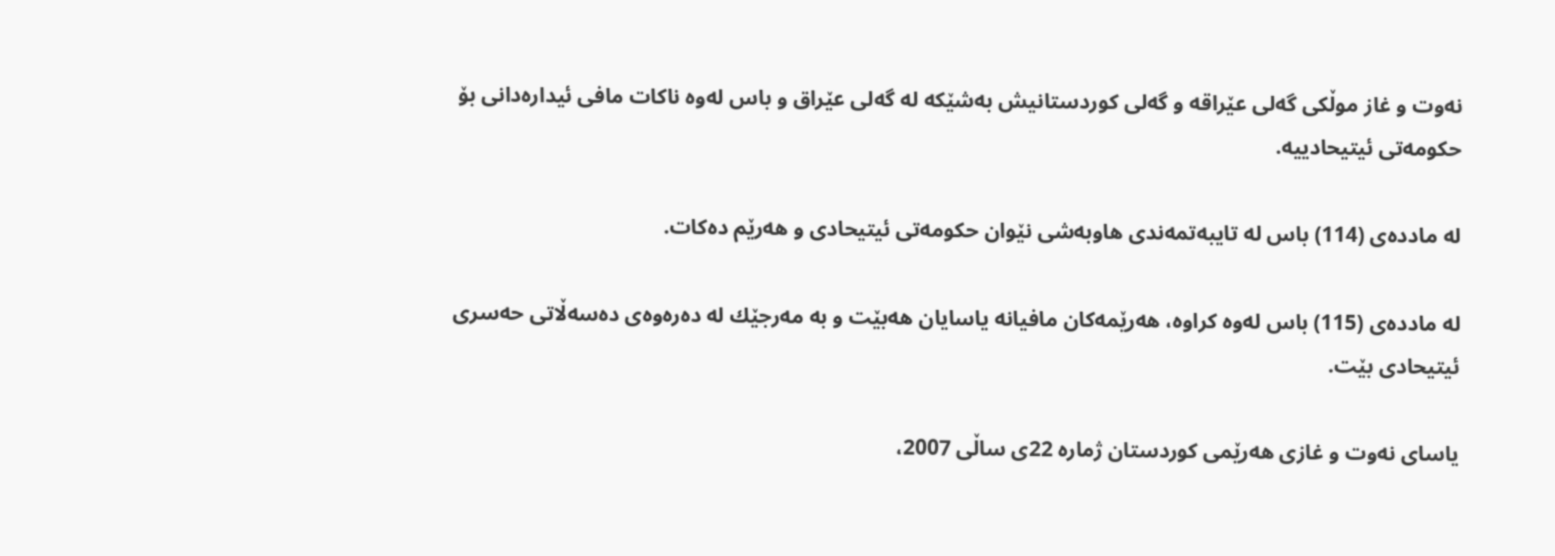نه‌وت و غاز موڵكی گه‌لی عێراقه‌ و گه‌لی كوردستانیش به‌شێكه‌ له‌ گه‌لی عێراق و باس له‌وه‌ ناكات مافی ئیداره‌دانی بۆ حكومه‌تی ئیتیحادییه‌.

له‌ مادده‌ی (114) باس له‌ تایبه‌تمه‌ندی هاوبه‌شی نێوان حكومه‌تی ئیتیحادی و هه‌رێم ده‌كات.

له‌ مادده‌ی (115) باس له‌وه‌ كراوه‌، هه‌رێمه‌كان مافیانه‌ یاسایان هه‌بێت و به‌ مه‌رجێك له‌ ده‌ره‌وه‌ی ده‌سه‌ڵاتی حه‌سری ئیتیحادی بێت.

یاسای نه‌وت و غازی هه‌رێمی كوردستان ژماره‌ 22ی ساڵی 2007،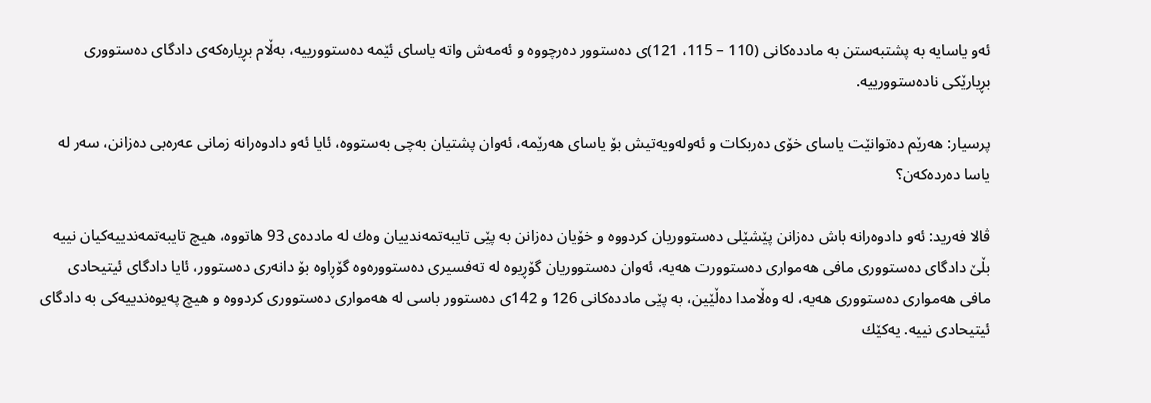ئه‌و یاسایه‌ به‌ پشتبه‌ستن به‌ مادده‌كانی (110 – 115، 121)ی ده‌ستوور ده‌رچووه‌ و ئه‌مه‌ش واته‌ یاسای ئێمه‌ ده‌ستوورییه‌، به‌ڵام بڕیاره‌كه‌ی دادگای ده‌ستووری بڕیارێكی ناده‌ستوورییه‌.

پرسیار: هه‌رێم ده‌توانێت یاسای خۆی ده‌ربكات و ئه‌وله‌ویه‌تیش بۆ یاسای هه‌رێمه‌، ئه‌وان پشتیان به‌چی به‌ستووه‌، ئایا ئه‌و دادوه‌رانه‌ زمانی عه‌ره‌بی ده‌زانن، سه‌ر له‌ یاسا ده‌رده‌كه‌ن؟

ڤالا فه‌رید: ئه‌و دادوه‌رانه‌ باش ده‌زانن پێشێلی ده‌ستووریان كردووه‌ و خۆیان ده‌زانن به‌ پێی تایبه‌تمه‌ندییان وه‌ك له‌ مادده‌ی 93 هاتووه‌، هیچ تایبه‌تمه‌ندییه‌كیان نییه‌ بڵێ دادگای ده‌ستووری مافی هه‌مواری ده‌ستوورت هه‌یه‌، ئه‌وان ده‌ستووریان گۆڕیوه‌ له‌ ته‌فسیری ده‌ستووره‌وه‌ گۆڕاوه‌ بۆ دانه‌ری ده‌ستوور، ئایا دادگای ئیتیحادی مافی هه‌مواری ده‌ستووری هه‌یه‌، له‌ وه‌ڵامدا ده‌ڵێین، به‌ پێی مادده‌كانی 126 و 142ی ده‌ستوور باسی له‌ هه‌مواری ده‌ستووری كردووه‌ و هیچ په‌یوه‌ندییه‌كی به‌ دادگای ئیتیحادی نییه‌. یه‌كێك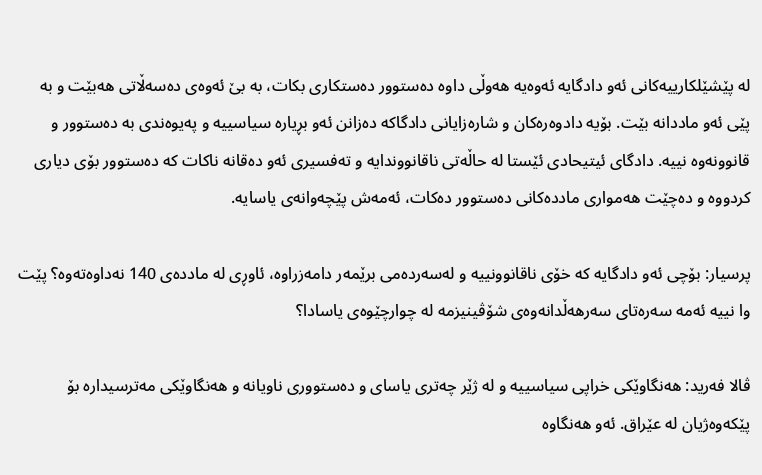له‌ پێشێلكارییه‌كانی ئه‌و دادگایه‌ ئه‌وه‌یه‌ هه‌وڵی داوه‌ ده‌ستوور ده‌ستكاری بكات، به‌ بێ ئه‌وه‌ی ده‌سه‌ڵاتی هه‌بێت و به‌ پێی ئه‌و ماددانه‌ بێت. بۆیه‌ دادوه‌ره‌كان و شاره‌زایانی دادگاكه‌ ده‌زانن ئه‌و بڕیاره‌ سیاسییه‌ و په‌یوه‌ندی به‌ ده‌ستوور و قانوونه‌وه‌ نییه‌. دادگای ئیتیحادی ئێستا له‌ حاڵه‌تی ناقانووندایه‌ و ته‌فسیری ئه‌و ده‌قانه‌ ناكات كه‌ ده‌ستوور بۆی دیاری كردووه‌ و ده‌چێت هه‌مواری مادده‌كانی ده‌ستوور ده‌كات، ئه‌مه‌ش پێچه‌وانه‌ی یاسایه‌.

پرسیار: بۆچی ئه‌و دادگایه‌ كه‌ خۆی ناقانوونییه‌ و له‌سه‌رده‌می برێمه‌ر دامه‌زراوه‌، ئاوڕی له‌ مادده‌ی 140 نه‌داوه‌ته‌وه‌؟ پێت وا نییه‌ ئه‌مه‌ سه‌ره‌تای سه‌رهه‌ڵدانه‌وه‌ی شۆڤینیزمه‌ له‌ چوارچێوه‌ی یاسادا؟

ڤالا فه‌رید: هه‌نگاوێكی خراپی سیاسییه‌ و له‌ ژێر چه‌تری یاسای و ده‌ستووری ناویانه‌ و هه‌نگاوێكی مه‌ترسیداره‌ بۆ پێكه‌وه‌ژیان له‌ عێراق. ئه‌و هه‌نگاوه‌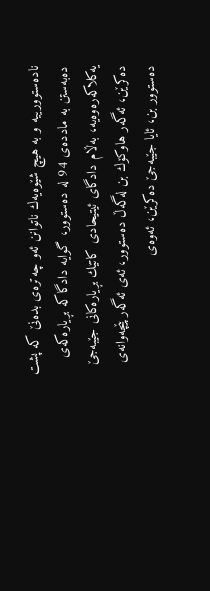ناده‌ستوورییه‌ و به‌ هیچ شێوه‌یه‌ك ناتوانن ئه‌و چه‌تره‌ی بده‌نێ كه‌ پشت ده‌به‌ستن به‌ مادده‌ی 94 له‌ ده‌ستوور، گوایه‌ دادگاكه‌ بڕیاره‌كه‌ی یه‌كلاكه‌ره‌وه‌یه‌، به‌ڵام دادگای ئیتیحادی كاتێك بڕیاره‌كانی جێبه‌جێ ده‌كرێن، ئه‌گه‌ر هاوكۆك بن له‌گه‌ڵ ده‌ستوور، ئه‌ی ئه‌گه‌ر پێچه‌وانه‌ی ده‌ستوور بن، ئایا جێبه‌جێ ده‌كرێن، ئه‌وه‌ی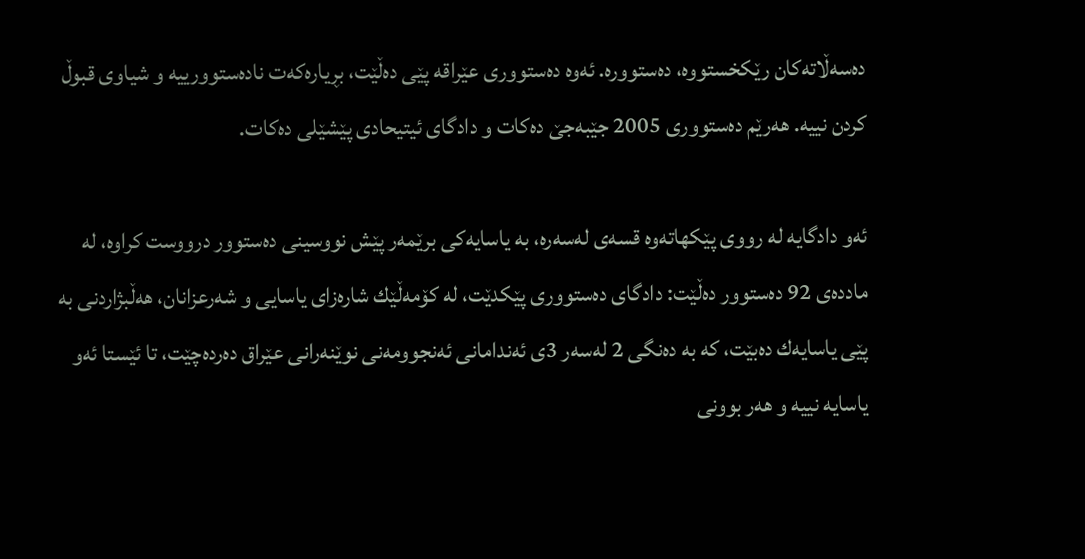ده‌سه‌ڵاته‌كان رێكخستووه‌، ده‌ستووره‌. ئه‌وه‌ ده‌ستووری عێراقه‌ پێی ده‌ڵێت، بڕیاره‌كه‌ت ناده‌ستوورییه‌ و شیاوی قبوڵ كردن نییه‌. هه‌رێم ده‌ستووری 2005 جێبه‌جێ ده‌كات و دادگای ئیتیحادی پێشێلی ده‌كات.

ئه‌و دادگایه‌ له‌ رووی پێكهاته‌وه‌ قسه‌ی له‌سه‌ره‌، به‌ یاسایه‌كی برێمه‌ر پێش نووسینی ده‌ستوور درووست كراوه‌، له‌ مادده‌ی 92 ده‌ستوور ده‌ڵێت: دادگای ده‌ستووری پێكدێت، له‌ كۆمه‌ڵێك شاره‌زای یاسایی و شه‌رعزانان، هه‌ڵبژاردنی به‌ پێی یاسایه‌ك ده‌بێت، كه‌ به‌ ده‌نگی 2 له‌سه‌ر 3ی ئه‌ندامانی ئه‌نجوومه‌نی نوێنه‌رانی عێراق ده‌رده‌چێت، تا ئێستا ئه‌و یاسایه‌ نییه‌ و هه‌ر بوونی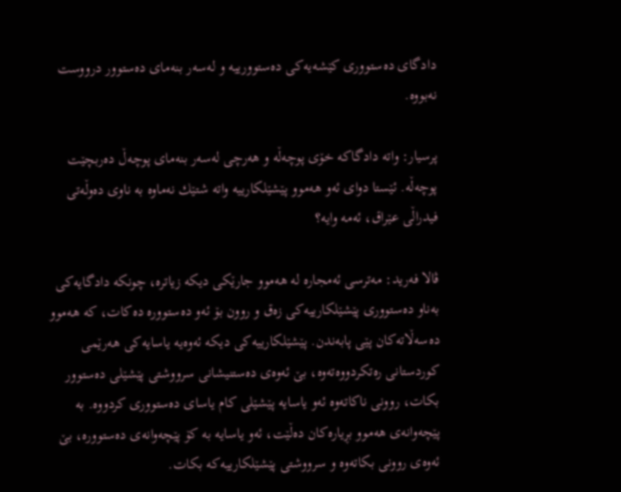دادگای ده‌ستووری كێشه‌یه‌كی ده‌ستوورییه‌ و له‌سه‌ر بنه‌مای ده‌ستوور درووست نه‌بووه‌.

پرسیار: واته‌ دادگاكه‌ خۆی پوچه‌ڵه‌ و هه‌رچی له‌سه‌ر بنه‌مای پوچه‌ڵ ده‌ربچێت پوچه‌ڵه‌. ئێستا دوای ئه‌و هه‌موو پێشێلكارییه‌ واته‌ شتێك نه‌ماوه‌ به‌ ناوی ده‌وڵه‌تی فیدراڵی عێراق، ئه‌مه‌ وایه‌؟

ڤالا فه‌رید: مه‌ترسی ئه‌مجاره‌ له‌ هه‌موو جارێكی دیكه‌ زیاتره‌، چونكه‌ دادگایه‌كی به‌ناو ده‌ستووری پێشێلكارییه‌كی زه‌ق و روون بۆ ئه‌و ده‌ستووره‌ ده‌كات، كه‌ هه‌موو ده‌سه‌ڵاته‌كان پێی پابه‌ندن. پێشێلكارییه‌كی دیكه‌ ئه‌وه‌یه‌ یاسایه‌كی هه‌رێمی كوردستانی ره‌تكردووه‌ته‌وه‌، بێ ئه‌وه‌ی ده‌ستنیشانی سرووشتی پێشێلی ده‌ستوور بكات، روونی ناكاته‌وه‌ ئه‌و یاسایه‌ پێشێلی كام یاسای ده‌ستووری كردووه‌. به‌ پێچه‌وانه‌ی هه‌موو بڕیاره‌كان ده‌ڵێت، ئه‌و یاسایه‌ به‌ كۆ پێچه‌وانه‌ی ده‌ستووره‌، بێ ئه‌وه‌ی روونی بكاته‌وه‌ و سرووشتی پێشێلكارییه‌كه‌ بكات.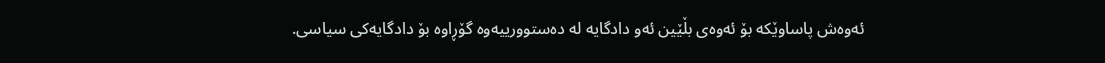ئه‌وه‌ش پاساوێكه‌ بۆ ئه‌وه‌ی بڵێین ئه‌و دادگایه‌ له‌ ده‌ستوورییه‌وه‌ گۆڕاوه‌ بۆ دادگایه‌كی سیاسی.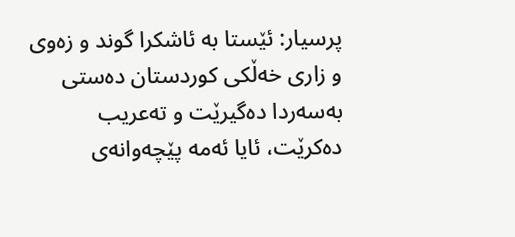پرسیار: ئێستا به‌ ئاشكرا گوند و زه‌وی و زاری خه‌ڵكی كوردستان ده‌ستی به‌سه‌ردا ده‌گیرێت و ته‌عریب ده‌كرێت، ئایا ئه‌مه‌ پێچه‌وانه‌ی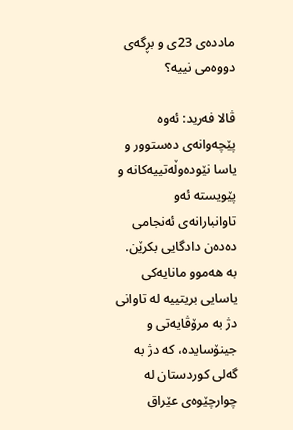مادده‌ی 23ی و بڕگه‌ی دووه‌می نییه‌؟

ڤالا فه‌رید: ئه‌وه‌ پێچه‌وانه‌ی ده‌ستوور و یاسا نێوده‌وڵه‌تییه‌كانه‌ و پێویسته‌ ئه‌و تاوانبارانه‌ی ئه‌نجامی ده‌ده‌ن دادگایی بكرێن. به‌ هه‌موو مانایه‌كی یاسایی بریتییه‌ له‌ تاوانی دژ به‌ مرۆڤایه‌تی و جینۆسایده‌، كه‌ دژ به‌ گه‌لی كوردستان له‌ چوارچێوه‌ی عێراق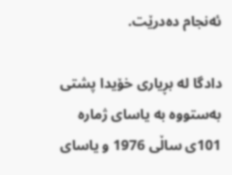ئه‌نجام ده‌درێت.

دادگا له‌ بڕیاری خۆیدا پشتی به‌ستووه‌ به‌ یاسای ژماره‌ 101ی ساڵی 1976 و یاسای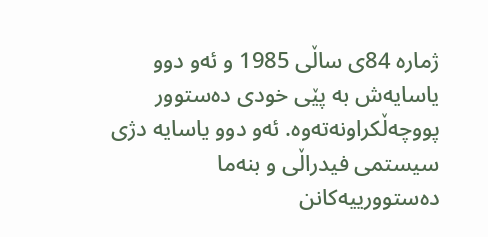ژماره‌ 84ی ساڵی 1985 و ئه‌و دوو یاسایه‌ش به‌ پێی خودی ده‌ستوور پووچه‌ڵكراونه‌ته‌وه‌. ئه‌و دوو یاسایه‌ دژی سیستمی فیدراڵی و بنه‌ما ده‌ستوورییه‌كانن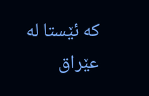كه‌ ئێستا له‌ عێراق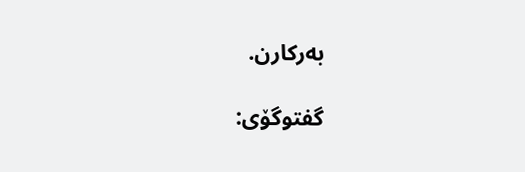به‌ركارن.

گفتوگۆی: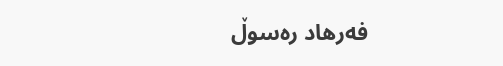فه‌رهاد ره‌سوڵ